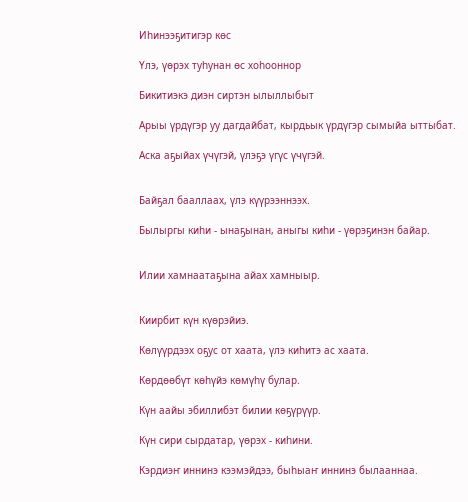Иһинээҕитигэр көс

Үлэ, үөрэх туһунан өс хоһооннор

Бикитиэкэ диэн сиртэн ылыллыбыт

Арыы үрдүгэр уу дагдайбат, кырдьык үрдүгэр сымыйа ыттыбат.

Аска аҕыйах үчүгэй, үлэҕэ үгүс үчүгэй.


Байҕал бааллаах, үлэ күүрээннээх.

Былыргы киһи - ынаҕынан, аныгы киһи - үөрэҕинэн байар.


Илии хамнаатаҕына айах хамныыр.


Киирбит күн күөрэйиэ.

Көлүүрдээх оҕус от хаата, үлэ киһитэ ас хаатa.

Көрдөөбүт көһүйэ көмүһү булар.

Күн аайы эбиллибэт билии көҕүрүүр.

Күн сири сырдатар, үөрэх - киһини.

Кэрдиэҥ иннинэ кээмэйдээ, быһыаҥ иннинэ былааннаа.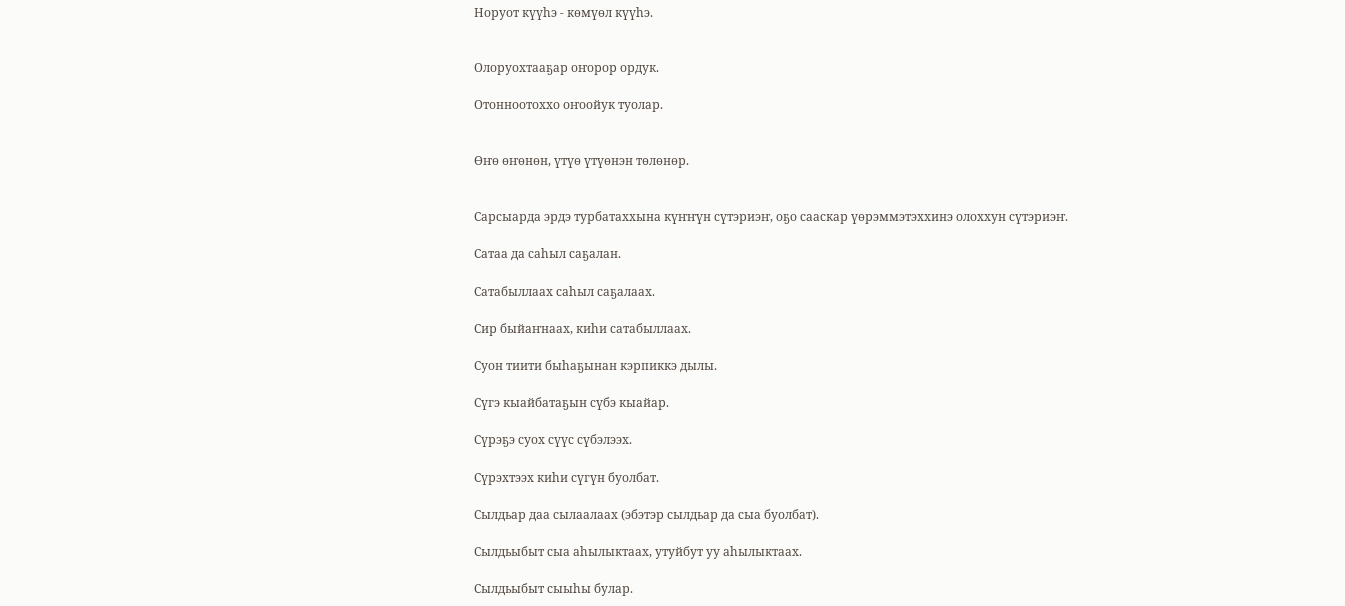Норуот күүһэ - көмүөл күүһэ.


Олоруохтааҕар оҥорор ордук.

Отонноотоххо оҥоойук туолар.


Өҥө өҥөнөн, үтүө үтүөнэн төлөнөр.


Сарсыарда эрдэ турбатаххына күҥҥүн сүтэриэҥ, оҕо сааскар үөрэммэтэххинэ олоххун сүтэриэҥ.

Сатаа да саhыл саҕалан.

Сатабыллаах саһыл саҕалаах.

Сир быйаҥнаах, киһи сатабыллаах.

Суон тиити быһаҕынан кэрпиккэ дылы.

Сүгэ кыайбатаҕын сүбэ кыайар.

Сүрэҕэ суох сүүс сүбэлээх.

Сүрэхтээх киһи сүгүн буолбат.

Сылдьар даа сылаалаах (эбэтэр сылдьар да сыа буолбат).

Сылдьыбыт сыа аһылыктаах, утуйбут уу аһылыктаах.

Сылдьыбыт сыыһы булар.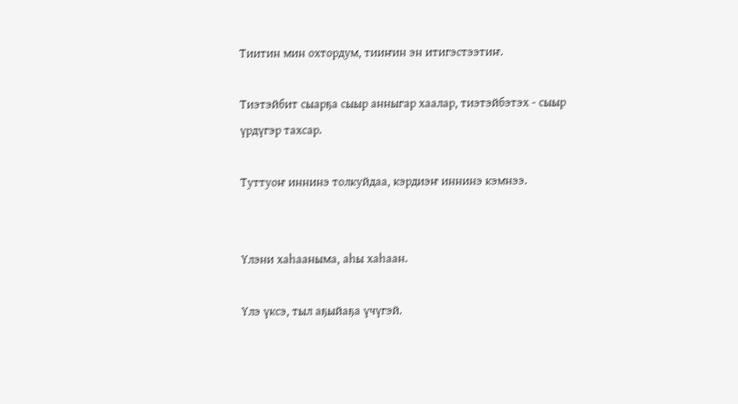Тиитин мин охтордум, тииҥин эн итигэстээтиҥ.

Тиэтэйбит сыарҕа сыыр анныгар хаалар, тиэтэйбэтэх - сыыр үрдүгэр тахсар.

Туттуоҥ иннинэ толкуйдаа, кэрдиэҥ иннинэ кэмнээ.


Үлэни хаһааныма, аһы хаһаан.

Үлэ үксэ, тыл аҕыйаҕа үчүгэй.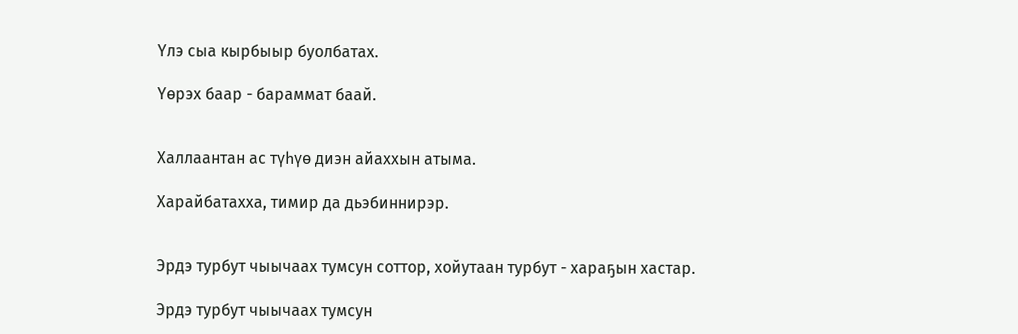Үлэ сыа кырбыыр буолбатах.

Үөрэх баар - бараммат баай.


Халлаантан ас түһүө диэн айаххын атыма.

Харайбатахха, тимир да дьэбиннирэр.


Эрдэ турбут чыычаах тумсун соттор, хойутаан турбут - хараҕын хастар.

Эрдэ турбут чыычаах тумсун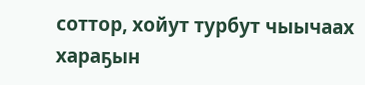соттор, хойут турбут чыычаах хараҕын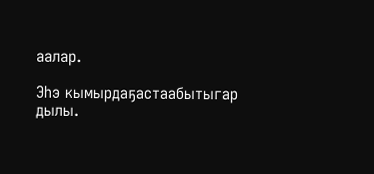аалар.

Эһэ кымырдаҕастаабытыгар дылы.